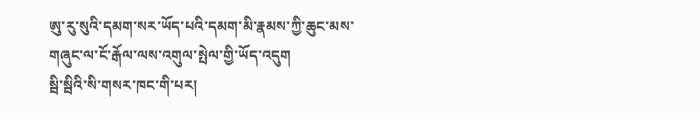ཨུ་རུ་སུའི་དམག་སར་ཡོད་པའི་དམག་མི་རྣམས་ཀྱི་ཆུང་མས་གཞུང་ལ་ངོ་རྒོལ་ལས་འགུལ་སྤེལ་གྱི་ཡོད་འདུག
སྦི་སྦིའི་སི་གསར་ཁང་གི་པར།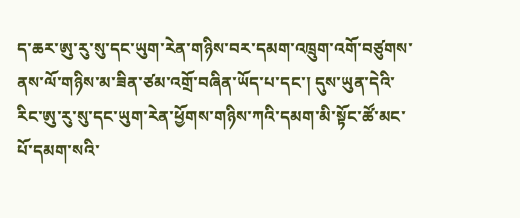ད་ཆར་ཨུ་རུ་སུ་དང་ཡུག་རེན་གཉིས་བར་དམག་འཁྲུག་འགོ་བཙུགས་ནས་ལོ་གཉིས་མ་ཟིན་ཙམ་འགྲོ་བཞིན་ཡོད་པ་དང་། དུས་ཡུན་དེའི་རིང་ཨུ་རུ་སུ་དང་ཡུག་རེན་ཕྱོགས་གཉིས་ཀའི་དམག་མི་སྟོང་ཚོ་མང་པོ་དམག་སའི་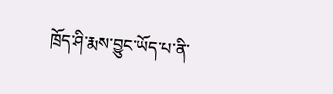ཁྲོད་ཤི་རྨས་བྱུང་ཡོད་པ་ནི་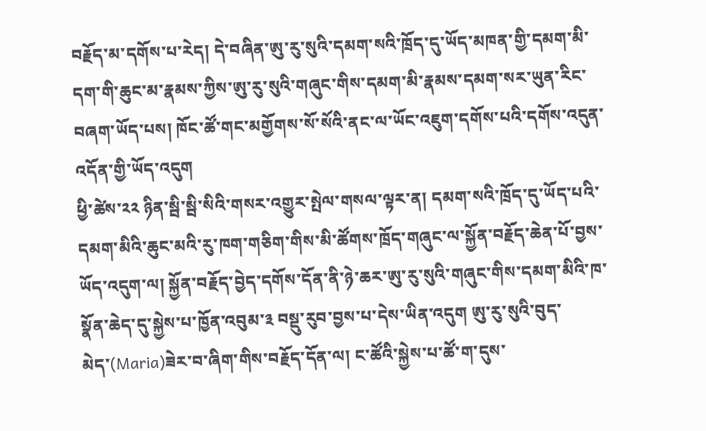བརྗོད་མ་དགོས་པ་རེད། དེ་བཞིན་ཨུ་རུ་སུའི་དམག་སའི་ཁྲོད་དུ་ཡོད་མཁན་གྱི་དམག་མི་དག་གི་ཆུང་མ་རྣམས་ཀྱིས་ཨུ་རུ་སུའི་གཞུང་གིས་དམག་མི་རྣམས་དམག་སར་ཡུན་རིང་བཞག་ཡོད་པས། ཁོང་ཚོ་གང་མགྱོགས་སོ་སོའི་ནང་ལ་ཡོང་འཇུག་དགོས་པའི་དགོས་འདུན་འདོན་གྱི་ཡོད་འདུག
ཕྱི་ཚེས་༢༢ ཉིན་སྦི་སྦི་སིའི་གསར་འགྱུར་སྤེལ་གསལ་ལྟར་ན། དམག་སའི་ཁྲོད་དུ་ཡོད་པའི་དམག་མིའི་ཆུང་མའི་རུ་ཁག་གཅིག་གིས་མི་ཚོགས་ཁྲོད་གཞུང་ལ་སྐྱོན་བརྗོད་ཆེན་པོ་བྱས་ཡོད་འདུག་ལ། སྐྱོན་བརྗོད་བྱེད་དགོས་དོན་ནི་ཉེ་ཆར་ཨུ་རུ་སུའི་གཞུང་གིས་དམག་མིའི་ཁ་སྣོན་ཆེད་དུ་སྐྱེས་པ་ཁྱོན་འབུམ་༣ བསྡུ་རུབ་བྱས་པ་དེས་ཡིན་འདུག ཨུ་རུ་སུའི་བུད་མེད་(Maria)ཟེར་བ་ཞིག་གིས་བརྗོད་དོན་ལ། ང་ཚོའི་སྐྱེས་པ་ཚོ་ག་དུས་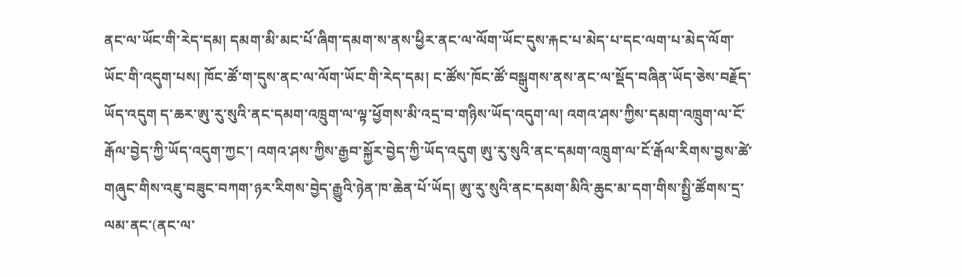ནང་ལ་ཡོང་གི་རེད་དམ། དམག་མི་མང་པོ་ཞིག་དམག་ས་ནས་ཕྱིར་ནང་ལ་ལོག་ཡོང་དུས་རྐང་པ་མེད་པ་དང་ལག་པ་མེད་ལོག་ཡོང་གི་འདུག་པས། ཁོང་ཚོ་ག་དུས་ནང་ལ་ལོག་ཡོང་གི་རེད་དམ། ང་ཚོས་ཁོང་ཚོ་བསྒུགས་ནས་ནང་ལ་སྡོད་བཞིན་ཡོད་ཅེས་བརྗོད་ཡོད་འདུག ད་ཆར་ཨུ་རུ་སུའི་ནང་དམག་འཁྲུག་ལ་ལྟ་ཕྱོགས་མི་འདྲ་བ་གཉིས་ཡོད་འདུག་ལ། འགའ་ཤས་ཀྱིས་དམག་འཁྲུག་ལ་ངོ་རྒོལ་བྱེད་ཀྱི་ཡོད་འདུག་ཀྱང་། འགའ་ཤས་ཀྱིས་རྒྱབ་སྐྱོར་བྱེད་ཀྱི་ཡོད་འདུག ཨུ་རུ་སུའི་ནང་དམག་འཁྲུག་ལ་ངོ་རྒོལ་རིགས་བྱས་ཚེ་གཞུང་གིས་འཇུ་བཟུང་བཀག་ཉར་རིགས་བྱེད་རྒྱུའི་ཉེན་ཁ་ཆེན་པོ་ཡོད། ཨུ་རུ་སུའི་ནང་དམག་མིའི་ཆུང་མ་དག་གིས་སྤྱི་ཚོགས་དྲ་ལམ་ནང་(ནང་ལ་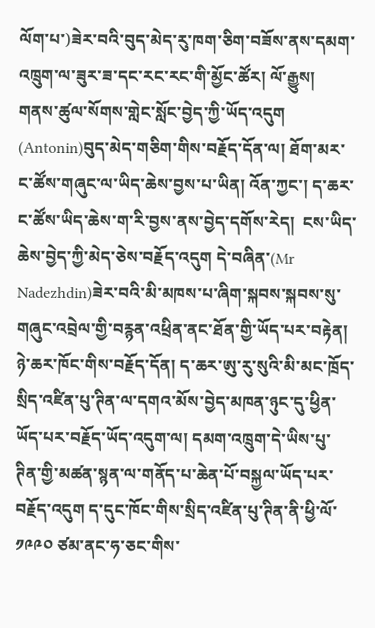ལོག་པ་)ཟེར་བའི་བུད་མེད་རུ་ཁག་ཅིག་བཟོས་ནས་དམག་འཁྲུག་ལ་ཟུར་ཟ་དང་རང་རང་གི་མྱོང་ཚོར། ལོ་རྒྱུས། གནས་ཚུལ་སོགས་གླེང་སློང་བྱེད་ཀྱི་ཡོད་འདུག (Antonin)བུད་མེད་གཅིག་གིས་བརྗོད་དོན་ལ། ཐོག་མར་ང་ཚོས་གཞུང་ལ་ཡིད་ཆེས་བྱས་པ་ཡིན། འོན་ཀྱང་། ད་ཆར་ང་ཚོས་ཡིད་ཆེས་ག་རི་བྱས་ནས་བྱེད་དགོས་རེད།  ངས་ཡིད་ཆེས་བྱེད་ཀྱི་མེད་ཅེས་བརྗོད་འདུག དེ་བཞིན་(Mr Nadezhdin)ཟེར་བའི་མི་མཁས་པ་ཞིག་སྐབས་སྐབས་སུ་གཞུང་འབྲེལ་གྱི་བརྙན་འཕྲིན་ནང་ཐོན་གྱི་ཡོད་པར་བརྟེན། ཉེ་ཆར་ཁོང་གིས་བརྗོད་དོན། ད་ཆར་ཨུ་རུ་སུའི་མི་མང་ཁྲོད་སྲིད་འཛིན་པུ་ཊིན་ལ་དགའ་མོས་བྱེད་མཁན་ཉུང་དུ་ཕྱིན་ཡོད་པར་བརྗོད་ཡོད་འདུག་ལ། དམག་འཁྲུག་དེ་ཡིས་པུ་ཊིན་གྱི་མཚན་སྙན་ལ་གནོད་པ་ཆེན་པོ་བསྐྱལ་ཡོད་པར་བརྗོད་འདུག ད་དུང་ཁོང་གིས་སྲིད་འཛིན་པུ་ཊིན་ནི་ཕྱི་ལོ་༡༩༩༠ ཙམ་ནང་ཧ་ཅང་གིས་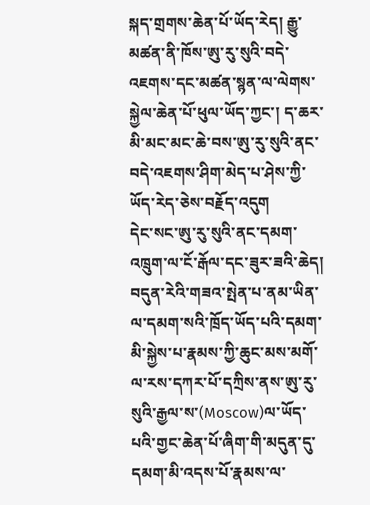སྐད་གྲགས་ཆེན་པོ་ཡོད་རེད། རྒྱུ་མཚན་ནི་ཁོས་ཨུ་རུ་སུའི་བདེ་འཇགས་དང་མཚན་སྙན་ལ་ལེགས་སྐྱེལ་ཆེན་པོ་ཕུལ་ཡོད་ཀྱང་། ད་ཆར་མི་མང་མང་ཆེ་བས་ཨུ་རུ་སུའི་ནང་བདེ་འཇགས་ཤིག་མེད་པ་ཤེས་ཀྱི་ཡོད་རེད་ཅེས་བརྗོད་འདུག
དེང་སང་ཨུ་རུ་སུའི་ནང་དམག་འཁྲུག་ལ་ངོ་རྒོལ་དང་ཟུར་ཟའི་ཆེད། བདུན་རེའི་གཟའ་སྤེན་པ་ནམ་ཡིན་ལ་དམག་སའི་ཁྲོད་ཡོད་པའི་དམག་མི་སྐྱེས་པ་རྣམས་ཀྱི་ཆུང་མས་མགོ་ལ་རས་དཀར་པོ་དཀྲིས་ནས་ཨུ་རུ་སུའི་རྒྱལ་ས་(Moscow)ལ་ཡོད་པའི་གྱང་ཆེན་པོ་ཞིག་གི་མདུན་དུ་དམག་མི་འདས་པོ་རྣམས་ལ་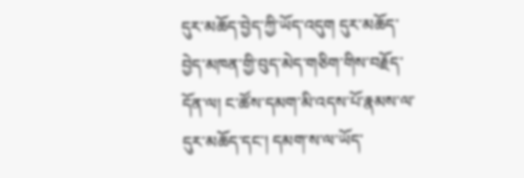དུར་མཆོད་བྱེད་ཀྱི་ཡོད་འདུག དུར་མཆོད་བྱེད་མཁན་གྱི་བུད་མེད་གཅིག་གིས་བརྗོད་དོན་ལ། ང་ཚོས་དམག་མི་འདས་པོ་རྣམས་ལ་དུར་མཆོད་དང་། དམག་ས་ལ་ཡོད་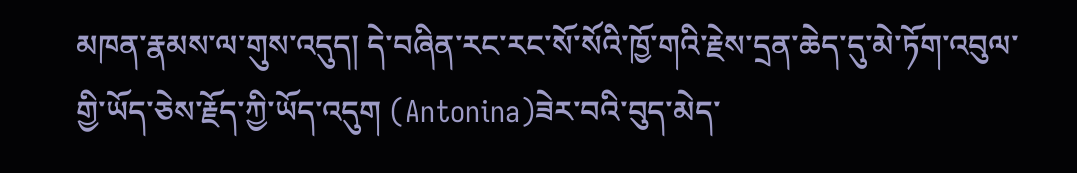མཁན་རྣམས་ལ་གུས་འདུད། དེ་བཞིན་རང་རང་སོ་སོའི་ཁྱོ་གའི་རྗེས་དྲན་ཆེད་དུ་མེ་ཏོག་འབུལ་གྱི་ཡོད་ཅེས་རྗོད་ཀྱི་ཡོད་འདུག (Antonina)ཟེར་བའི་བུད་མེད་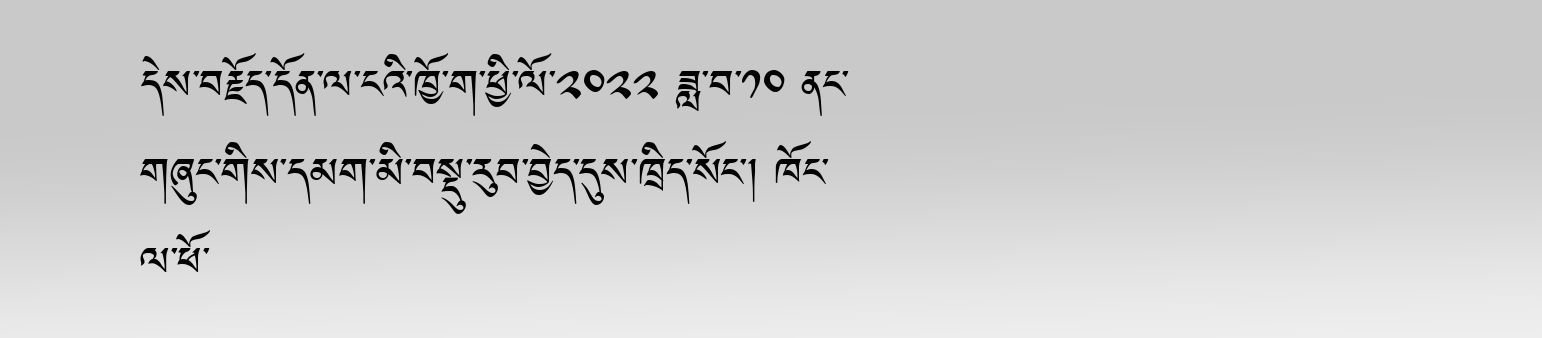དེས་བརྗོད་དོན་ལ་ངའི་ཁྱོ་ག་ཕྱི་ལོ་༢༠༢༢ ཟླ་བ་༡༠ ནང་གཞུང་གིས་དམག་མི་བསྡུ་རུབ་བྱེད་དུས་ཁྲིད་སོང་། ཁོང་ལ་ཕོ་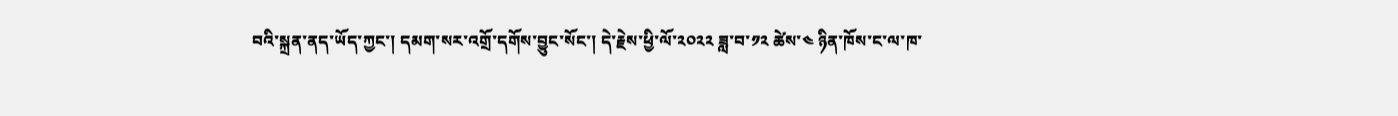བའི་སྐྲན་ནད་ཡོད་ཀྱང་། དམག་སར་འགྲོ་དགོས་བྱུང་སོང་། དེ་རྗེས་ཕྱི་ལོ་༢༠༢༢ ཟླ་བ་༡༢ ཚེས་༤ ཉིན་ཁོས་ང་ལ་ཁ་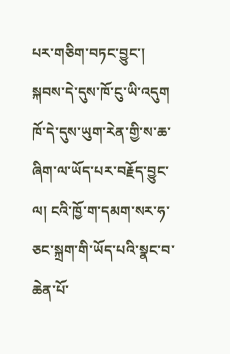པར་གཅིག་བཏང་བྱུང་། སྐབས་དེ་དུས་ཁོ་ངུ་ཡི་འདུག ཁོ་དེ་དུས་ཡུག་རེན་གྱི་ས་ཆ་ཞིག་ལ་ཡོད་པར་བརྗོད་བྱུང་ལ། ངའི་ཁྱོ་ག་དམག་སར་ཧ་ཅང་སྐྲག་གི་ཡོད་པའི་སྣང་བ་ཆེན་པོ་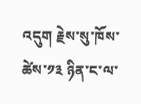འདུག རྗེས་སུ་ཁོས་ཚེས་༡༣ ཉིན་ང་ལ་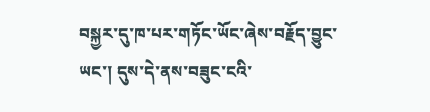བསྐྱར་དུ་ཁ་པར་གཏོང་ཡོང་ཞེས་བརྗོད་བྱུང་ཡང་། དུས་དེ་ནས་བཟུང་ངའི་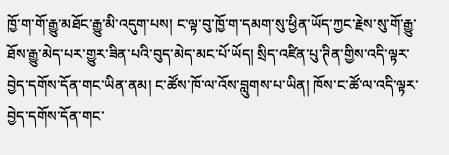ཁྱོ་ག་གོ་རྒྱུ་མཐོང་རྒྱུ་མི་འདུག་པས། ང་ལྟ་བུ་ཁྱོ་ག་དམག་སུ་ཕྱིན་ཡོད་ཀྱང་རྗེས་སུ་གོ་རྒྱུ་ཐོས་རྒྱུ་མེད་པར་གྱུར་ཟིན་པའི་བུད་མེད་མང་པོ་ཡོད། སྲིད་འཛིན་པུ་ཊིན་གྱིས་འདི་ལྟར་བྱེད་དགོས་དོན་གང་ཡིན་ནམ། ང་ཚོས་ཁོ་ལ་འོས་བླུགས་པ་ཡིན། ཁོས་ང་ཚོ་ལ་འདི་ལྟར་བྱེད་དགོས་དོན་གང་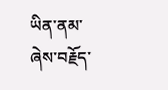ཡིན་ནམ་ཞེས་བརྗོད་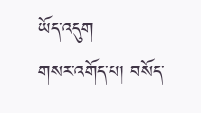ཡོད་འདུག
གསར་འགོད་པ། བསོད་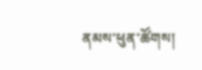ནམས་ཕུན་ཚོགས།